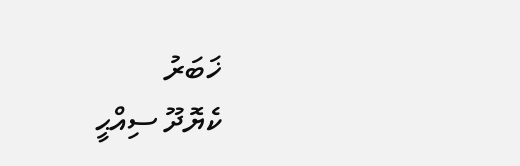ޚަބަރު
ކެޔޮދޫ ސިއްޙީ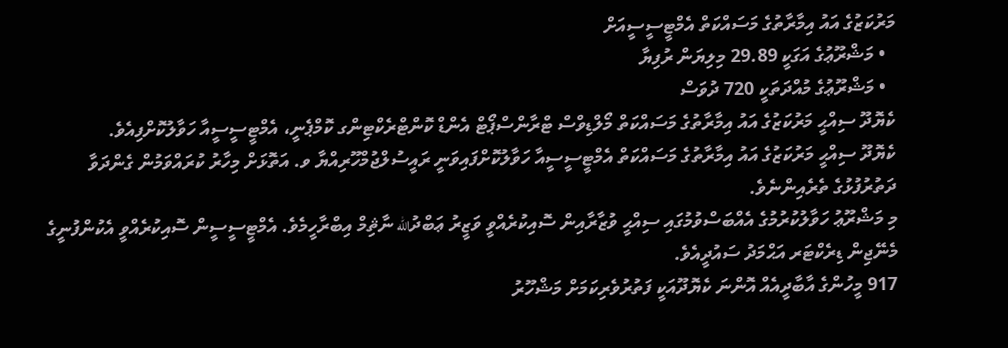މަރުކަޒުގެ އައު އިމާރާތުގެ މަސައްކަތް އެމްޓީސީސީއަށް
  • މަޝްރޫޢުގެ އަގަކީ 29.89 މިލިޔަން ރުފިޔާ
  • މަޝްރޫޢުގެ މުއްދަތަކީ 720 ދުވަސް
ކެޔޮދޫ ސިއްޙީ މަރުކަޒުގެ އައު އިމާރާތުގެ މަސައްކަތް މޯލްޑިވްސް ޓްރާންސްޕޯޓް އެންޑް ކޮންޓްރެކްޓިންގ ކޮމްޕެނީ، އެމްޓީސީސީއާ ހަވާލުކޮށްފިއެވެ.
ކެޔޮދޫ ސިއްޙީ މަރުކަޒުގެ އައު އިމާރާތުގެ މަސައްކަތް އެމްޓީސީސީއާ ހަވާލުކޮށްފައިވަނީ ރައީސުލްޖުމްހޫރިއްޔާ ވ. އަތޮޅަށް މިހާރު ކުރައްވަމުން ގެންދަވާ ދަތުރުފުޅުގެ ތެރެއިންނެވެ.
މި މަޝްރޫޢު ހަވާލުކުރުމުގެ އެއްބަސްވުމުގައި ސިއްޙީ ވުޒާރާއިން ސޮއިކުރެއްވީ ވަޒީރު ޢަބްދުالله ނާޘިމް އިބްރާހީމެވެ. އެމްޓީސީސީން ސޮއިކުރެއްވީ އެކުންފުނީގެ މެނޭޖިން ޑިރެކްޓަރ އަޙްމަދު ސައުދީއެވެ.
917 މީހުންގެ އާބާދީއެއް އޮންނަ ކެޔޮދޫއަކީ ފަތުރުވެރިކަމަށް މަޝްހޫރު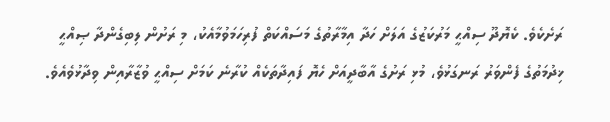ރަށެކެވެ. ކެޔޮދޫ ސިއްޙީ މަރުކަޒުގެ އަލަށް ހަދާ އިމާރާތުގެ މަސައްކަތް ފުރިހަމަވުމާއެކު، މި ރަށުން ލިބިގެންދާ ޞިއްޙީ ޚިދުމަތުގެ ފެންވަރު ރަނގަޅުވެ، މުޅި ރަށުގެ އާބާދީއަށް ހެޔޮ ފައިދާތަކެއް ކުރާނެ ކަމަށް ސިއްޙީ ވުޒާރާއިން ވިދާޅުވެއެވެ.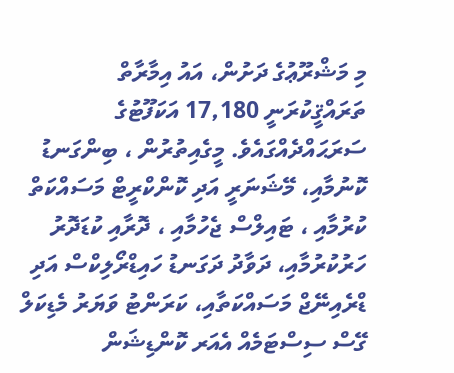މި މަޝްރޫޢުގެ ދަށުން، އައު އިމާރާތް ތަރައްޤީކުރަނީ 17,180 އަކަފޫޓުގެ ސަރަޙައްދެއްގައެވެ. މީގެއިތުރުން ، ބިންގަނޑު ކޮނުމާއި، މޭޝަނަރީ އަދި ކޮންކްރީޓް މަސައްކަތް ކުރުމާއި ، ޓައިލްސް ޖެހުމާއި ، ދޮރާއި ކުޑަދޮރު ހަރުކުރުމާއި، ދަވާދު ދަގަނޑު ހައިޑްރޯލިކްސް އަދި ޑްރެއިނޭޖް މަސައްކަތާއި، ކަރަންޓު ވަޔަރު މެޑިކަލް ގޭސް ސިސްޓަމެއް އެއަރ ކޮންޑިޝަން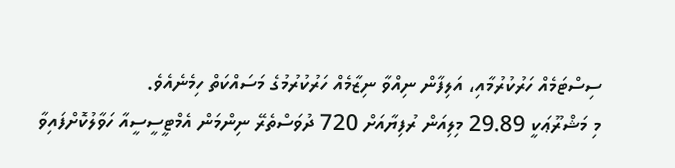ސިސްޓަމެއް ހަރުކުރުމާއި، އަލިފާން ނިއްވާ ނިޒާމެއް ހަރުކުރުމުގެ މަސައްކަތް ހިމެނެއެވެ.
މި މަޝްރޫޢަކީ 29.89 މިލިއަން ރުފިޔާއަށް 720 ދުވަސްތެރޭ ނިންމަން އެމްޓީސީސީއާ ހަވާލުކޮށްފައިވާ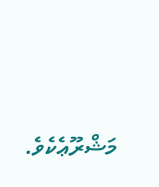މަޝްރޫޢެކެވެ.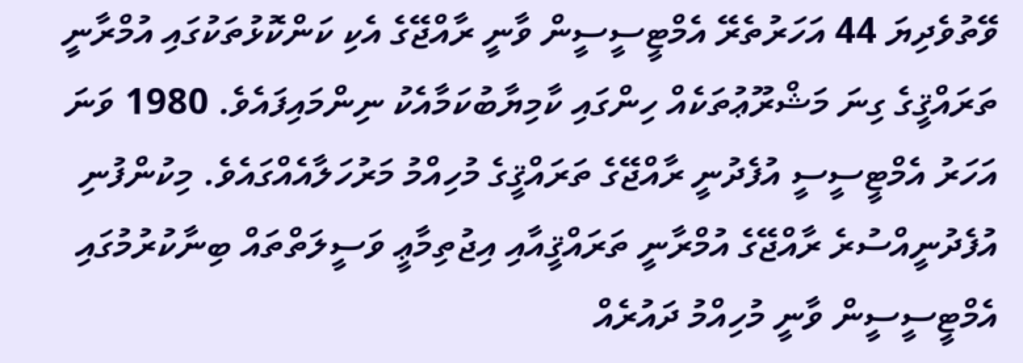ވޭތުވެދިޔަ 44 އަހަރުތެރޭ އެމްޓީސީސީން ވާނީ ރާއްޖޭގެ އެކި ކަންކޮޅުތަކުގައި އުމްރާނީ ތަރައްޤީގެ ގިނަ މަޝްރޫޢުތަކެއް ހިންގައި ކާމިޔާބުކަމާއެކު ނިންމައިފައެވެ. 1980 ވަނަ އަހަރު އެމްޓީސީސީ އުފެދުނީ ރާއްޖޭގެ ތަރައްޤީގެ މުހިއްމު މަރުހަލާއެއްގައެވެ. މިކުންފުނި އުފެދުނީއްސުރެ ރާއްޖޭގެ އުމްރާނީ ތަރައްޤީއާއި އިޖުތިމާޢީ ވަސީލަތްތައް ބިނާކުރުމުގައި އެމްޓީސީސީން ވާނީ މުހިއްމު ދައުރެއް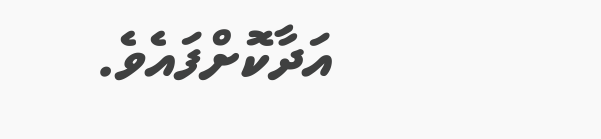އަދާކޮށްފައެވެ.